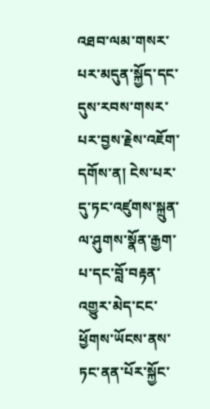འཐབ་ལམ་གསར་པར་མདུན་སྐྱོད་དང་དུས་རབས་གསར་པར་བྱས་རྗེས་འཇོག་དགོས་ན། ངེས་པར་དུ་ཏང་འཛུགས་སྐྲུན་ལ་ཤུགས་སྣོན་རྒྱག་པ་དང་བློ་བརྟན་འགྱུར་མེད་ངང་ཕྱོགས་ཡོངས་ནས་ཏང་ནན་པོར་སྐྱོང་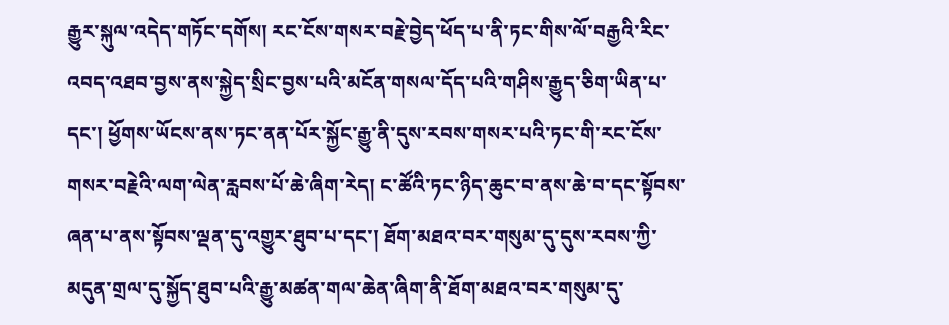རྒྱུར་སྐུལ་འདེད་གཏོང་དགོས། རང་ངོས་གསར་བརྗེ་བྱེད་ཕོད་པ་ནི་ཏང་གིས་ལོ་བརྒྱའི་རིང་འབད་འཐབ་བྱས་ནས་སྐྱེད་སྲིང་བྱས་པའི་མངོན་གསལ་དོད་པའི་གཤིས་རྒྱུད་ཅིག་ཡིན་པ་དང་། ཕྱོགས་ཡོངས་ནས་ཏང་ནན་པོར་སྐྱོང་རྒྱུ་ནི་དུས་རབས་གསར་པའི་ཏང་གི་རང་ངོས་གསར་བརྗེའི་ལག་ལེན་རླབས་པོ་ཆེ་ཞིག་རེད། ང་ཚོའི་ཏང་ཉིད་ཆུང་བ་ནས་ཆེ་བ་དང་སྟོབས་ཞན་པ་ནས་སྟོབས་ལྡན་དུ་འགྱུར་ཐུབ་པ་དང་། ཐོག་མཐའ་བར་གསུམ་དུ་དུས་རབས་ཀྱི་མདུན་གྲལ་དུ་སྐྱོད་ཐུབ་པའི་རྒྱུ་མཚན་གལ་ཆེན་ཞིག་ནི་ཐོག་མཐའ་བར་གསུམ་དུ་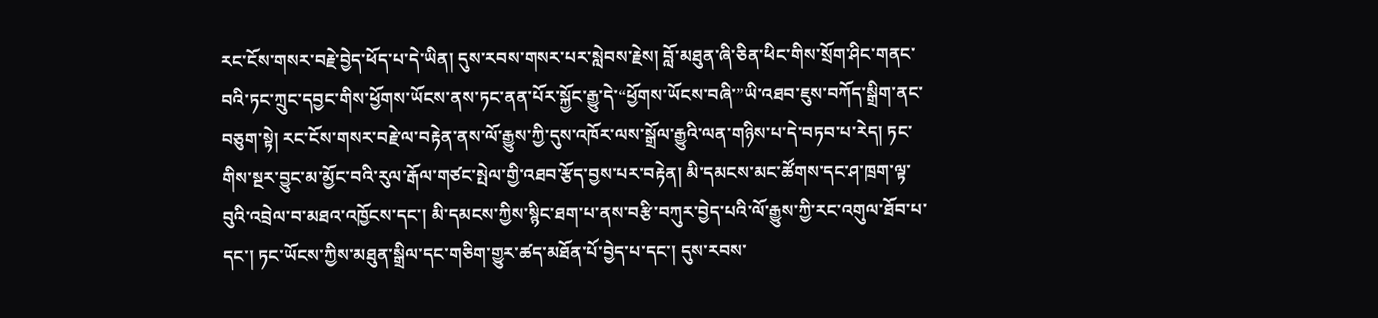རང་ངོས་གསར་བརྗེ་བྱེད་ཕོད་པ་དེ་ཡིན། དུས་རབས་གསར་པར་སླེབས་རྗེས། བློ་མཐུན་ཞི་ཅིན་ཕིང་གིས་སྲོག་ཤིང་གནང་བའི་ཏང་ཀྲུང་དབྱང་གིས་ཕྱོགས་ཡོངས་ནས་ཏང་ནན་པོར་སྐྱོང་རྒྱུ་དེ་“ཕྱོགས་ཡོངས་བཞི་”ཡི་འཐབ་ཇུས་བཀོད་སྒྲིག་ནང་བཅུག་སྟེ། རང་ངོས་གསར་བརྗེ་ལ་བརྟེན་ནས་ལོ་རྒྱུས་ཀྱི་དུས་འཁོར་ལས་སྒྲོལ་རྒྱུའི་ལན་གཉིས་པ་དེ་བཏབ་པ་རེད། ཏང་གིས་སྔར་བྱུང་མ་མྱོང་བའི་རུལ་རྒོལ་གཙང་སྤེལ་གྱི་འཐབ་རྩོད་བྱས་པར་བརྟེན། མི་དམངས་མང་ཚོགས་དང་ཤ་ཁྲག་ལྟ་བུའི་འབྲེལ་བ་མཐའ་འཁྱོངས་དང་། མི་དམངས་ཀྱིས་སྙིང་ཐག་པ་ནས་བརྩི་བཀུར་བྱེད་པའི་ལོ་རྒྱུས་ཀྱི་རང་འགུལ་ཐོབ་པ་དང་། ཏང་ཡོངས་ཀྱིས་མཐུན་སྒྲིལ་དང་གཅིག་གྱུར་ཚད་མཐོན་པོ་བྱེད་པ་དང་། དུས་རབས་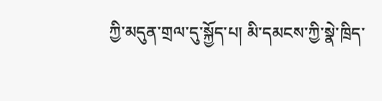ཀྱི་མདུན་གྲལ་དུ་སྐྱོད་པ། མི་དམངས་ཀྱི་སྣེ་ཁྲིད་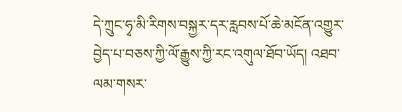དེ་ཀྲུང་ཧྭ་མི་རིགས་བསྐྱར་དར་རླབས་པོ་ཆེ་མངོན་འགྱུར་བྱེད་པ་བཅས་ཀྱི་ལོ་རྒྱུས་ཀྱི་རང་འགུལ་ཐོབ་ཡོད། འཐབ་ལམ་གསར་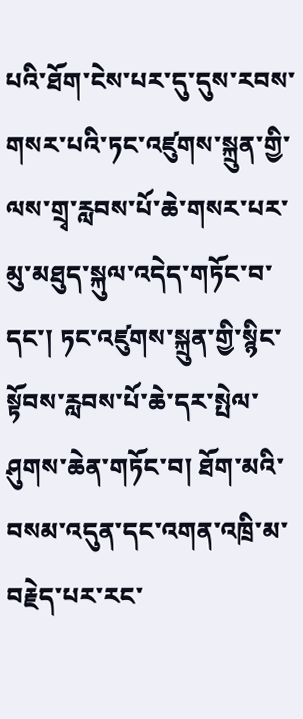པའི་ཐོག་ངེས་པར་དུ་དུས་རབས་གསར་པའི་ཏང་འཛུགས་སྐྲུན་གྱི་ལས་གྲྭ་རླབས་པོ་ཆེ་གསར་པར་མུ་མཐུད་སྐུལ་འདེད་གཏོང་བ་དང་། ཏང་འཛུགས་སྐྲུན་གྱི་སྙིང་སྟོབས་རླབས་པོ་ཆེ་དར་སྤེལ་ཤུགས་ཆེན་གཏོང་བ། ཐོག་མའི་བསམ་འདུན་དང་འགན་འཁྲི་མ་བརྗེད་པར་རང་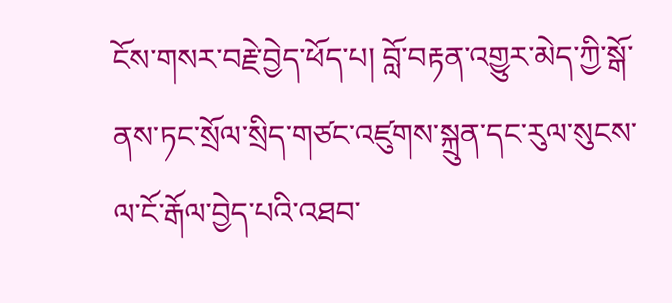ངོས་གསར་བརྗེ་བྱེད་ཕོད་པ། བློ་བརྟན་འགྱུར་མེད་ཀྱི་སྒོ་ནས་ཏང་སྲོལ་སྲིད་གཙང་འཛུགས་སྐྲུན་དང་རུལ་སུངས་ལ་ངོ་རྒོལ་བྱེད་པའི་འཐབ་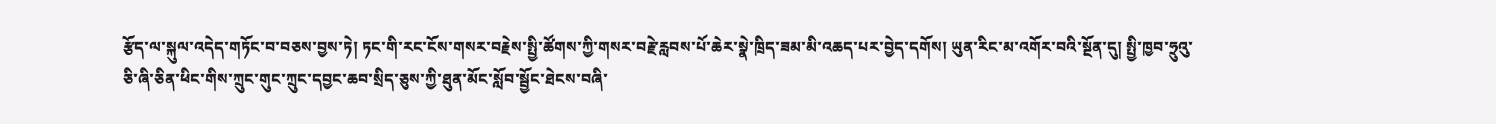རྩོད་ལ་སྐུལ་འདེད་གཏོང་བ་བཅས་བྱས་ཏེ། ཏང་གི་རང་ངོས་གསར་བརྗེས་སྤྱི་ཚོགས་ཀྱི་གསར་བརྗེ་རླབས་པོ་ཆེར་སྣེ་ཁྲིད་ཟམ་མི་འཆད་པར་བྱེད་དགོས། ཡུན་རིང་མ་འགོར་བའི་སྔོན་དུ། སྤྱི་ཁྱབ་ཧྲུའུ་ཅི་ཞི་ཅིན་ཕིང་གིས་ཀྲུང་གུང་ཀྲུང་དབྱང་ཆབ་སྲིད་ཅུས་ཀྱི་ཐུན་མོང་སློབ་སྦྱོང་ཐེངས་བཞི་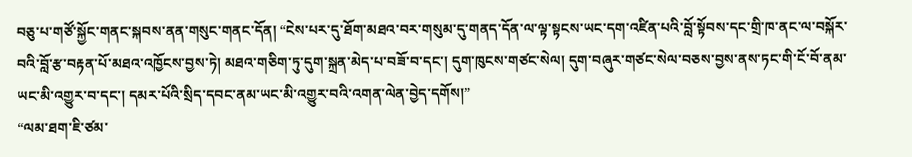བཅུ་པ་གཙོ་སྐྱོང་གནང་སྐབས་ནན་གསུང་གནང་དོན། “ངེས་པར་དུ་ཐོག་མཐའ་བར་གསུམ་དུ་གནད་དོན་ལ་ལྟ་སྟངས་ཡང་དག་འཛིན་པའི་བློ་སྟོབས་དང་གྲི་ཁ་ནང་ལ་བསྐོར་བའི་བློ་རྩ་བརྟན་པོ་མཐའ་འཁྱོངས་བྱས་ཏེ། མཐའ་གཅིག་ཏུ་དུག་སྐྲན་མེད་པ་བཟོ་བ་དང་། དུག་ཁུངས་གཙང་སེལ། དུག་བཞུར་གཙང་སེལ་བཅས་བྱས་ནས་ཏང་གི་ངོ་བོ་ནམ་ཡང་མི་འགྱུར་བ་དང་། དམར་པོའི་སྲིད་དབང་ནམ་ཡང་མི་འགྱུར་བའི་འགན་ལེན་བྱེད་དགོས།”
“ལམ་ཐག་ཇི་ཙམ་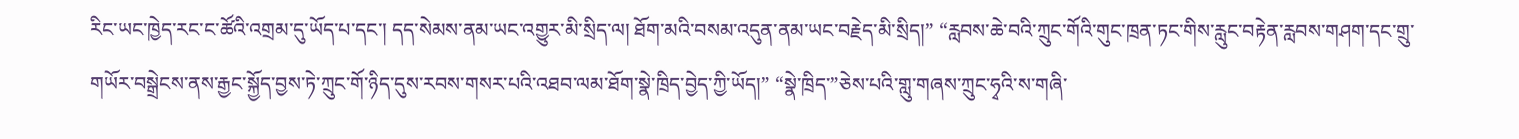རིང་ཡང་ཁྱེད་རང་ང་ཚོའི་འགྲམ་དུ་ཡོད་པ་དང་། དད་སེམས་ནམ་ཡང་འགྱུར་མི་སྲིད་ལ། ཐོག་མའི་བསམ་འདུན་ནམ་ཡང་བརྗེད་མི་སྲིད།” “རླབས་ཆེ་བའི་ཀྲུང་གོའི་གུང་ཁྲན་ཏང་གིས་རླུང་བརྟེན་རླབས་གཤག་དང་གྲུ་གཡོར་བསྒྲེངས་ནས་རྒྱང་སྐྱོད་བྱས་ཏེ་ཀྲུང་གོ་ཉིད་དུས་རབས་གསར་པའི་འཐབ་ལམ་ཐོག་སྣེ་ཁྲིད་བྱེད་ཀྱི་ཡོད།” “སྣེ་ཁྲིད་”ཅེས་པའི་གླུ་གཞས་ཀྲུང་ཧྭའི་ས་གཞི་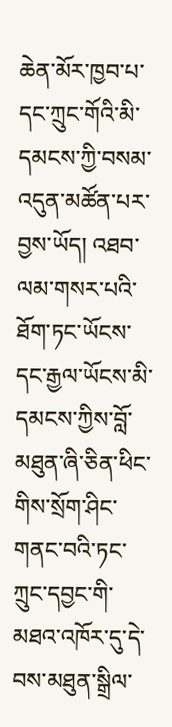ཆེན་མོར་ཁྱབ་པ་དང་ཀྲུང་གོའི་མི་དམངས་ཀྱི་བསམ་འདུན་མཚོན་པར་བྱས་ཡོད། འཐབ་ལམ་གསར་པའི་ཐོག་ཏང་ཡོངས་དང་རྒྱལ་ཡོངས་མི་དམངས་ཀྱིས་བློ་མཐུན་ཞི་ཅིན་ཕིང་གིས་སྲོག་ཤིང་གནང་བའི་ཏང་ཀྲུང་དབྱང་གི་མཐའ་འཁོར་དུ་དེ་བས་མཐུན་སྒྲིལ་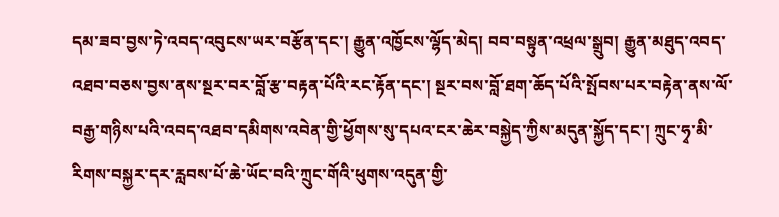དམ་ཟབ་བྱས་ཏེ་འབད་འབུངས་ཡར་བརྩོན་དང་། རྒྱུན་འཁྱོངས་ལྷོད་མེད། བབ་བསྟུན་འཕྲལ་སྒྲུབ། རྒྱུན་མཐུད་འབད་འཐབ་བཅས་བྱས་ནས་སྔར་བར་བློ་རྩ་བརྟན་པོའི་རང་རྟོན་དང་། སྔར་བས་བློ་ཐག་ཆོད་པོའི་སྤོབས་པར་བརྟེན་ནས་ལོ་བརྒྱ་གཉིས་པའི་འབད་འཐབ་དམིགས་འབེན་གྱི་ཕྱོགས་སུ་དཔའ་ངར་ཆེར་བསྐྱེད་ཀྱིས་མདུན་སྐྱོད་དང་། ཀྲུང་ཧྭ་མི་རིགས་བསྐྱར་དར་རླབས་པོ་ཆེ་ཡོང་བའི་ཀྲུང་གོའི་ཕུགས་འདུན་གྱི་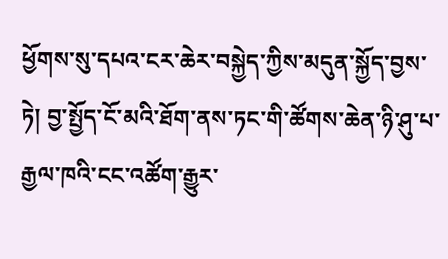ཕྱོགས་སུ་དཔའ་ངར་ཆེར་བསྐྱེད་ཀྱིས་མདུན་སྐྱོད་བྱས་ཏེ། བྱ་སྤྱོད་ངོ་མའི་ཐོག་ནས་ཏང་གི་ཚོགས་ཆེན་ཉི་ཤུ་པ་རྒྱལ་ཁའི་ངང་འཚོག་རྒྱུར་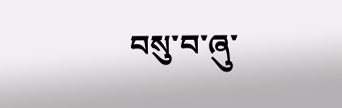བསུ་བ་ཞུ་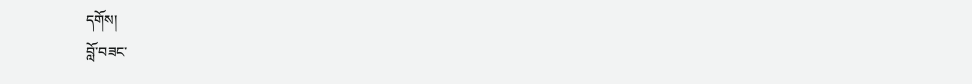དགོས།
བློ་བཟང་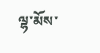ལྷ་མོས་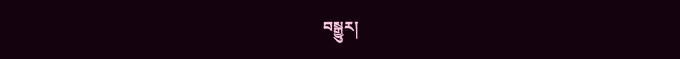བསྒྱུར།